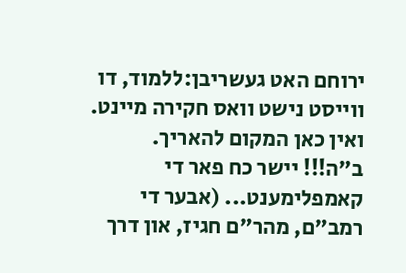ירוחם האט געשריבן:ללמוד, דו ווייסט נישט וואס חקירה מיינט. ואין כאן המקום להאריך.
ב״ה!!! יישר כח פאר די קאמפלימענט... (אבער די רמב״ם, מהר״ם חגיז, און דרך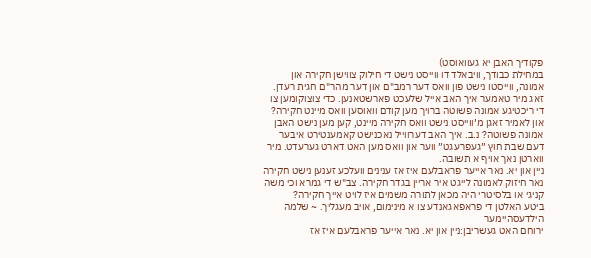פקודיך האבן יא געוואוסט)
במחילת כבודך, וויבאלד דו ווייסט נישט די חילוק צווישן חקירה און אמונה, ווייסטו נישט פון וואס דער רמב"ם און דער מהר"ם חגית רעדן.
זאג מיר טאמער איך האב אייל שלעכט פארשטאנען. כדי צוצוקומען צו די ריכטיגע אמונה פשוטה ברויך מען קודם וואוסען וואס מיינט חקירה? און לאמיר זאגן מ׳ווייסט נישט וואס חקירה מיינט, קען מען נישט האבן אמונה פשוטה? נ.ב. איך האב דערווייל נאכנישט קאמענטירט איבער דעם שבת חוץ ״געפרעגט״ ווער און וואס מען האט דארט גערעדט. מיר ווארטן נאך אויף א תשובה.
ניין און יא. נאר אייער פראבלעם איז אז ענינים וועלכע זענען נישט חקירה נאר חיזוק לאמונה לייגט איר אריין בגדר חקירה. צב"ש די גמרא וכי משה קניגי או בלסיטרי היה מכאן לתורה משמים איז לויט אייך חקירה?
ביטע האלטן די פראפאגאנדע צו א מינימום, אויב מעגליך. ~ שלמה הילדעסהיימער
ירוחם האט געשריבן:ניין און יא. נאר אייער פראבלעם איז אז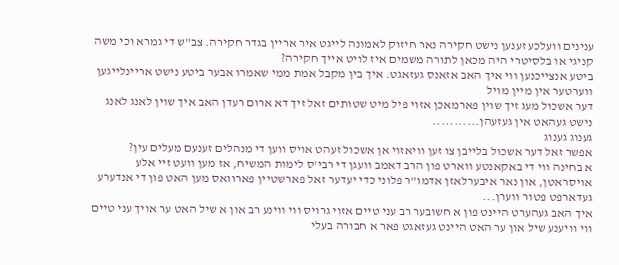ענינים וועלכע זענען נישט חקירה נאר חיזוק לאמונה לייגט איר אריין בגדר חקירה. צב"ש די גמרא וכי משה קניגי או בלסיטרי היה מכאן לתורה משמים איז לויט אייך חקירה?
ביטע אנצייכנען ווי איך האב אזאנס געזאגט. איך בין מקבל אמת ממי שאמרו אבער ביטע נישט אריינלייגען ווערטער אין מיין מויל
דער אשכול מעג זיך שוין פארמאכן אזוי פיל מיט שטותים זאל זיך דא ארום רעדן האב איך שוין לאנג לאנג נישט געהאט אין געזעהן...........
גענוג גענוג
אפשר זאל דער אשכול בלייבן צו זען וויאזוי אן אשכול זעהט אויס ווען די מנהלים זענעם מעלים עין?
א בחינה ווי די באקאנטע ווארט פון הרב דאמב וועגן די רבי'ס לימות המשיח, אז מען וועט זיי אלע אויסראטן, און נאר איבערלאזן אדמו"ר פלוני כדי יעדער זאל פארשטיין פארוואס מען האט פון די אנדערע געדארפט פטור ווערן...
איך האב געהערט היינט פון א חשובער רב עני טיים אזוי גרויס ווי ווינע רב און א שיל האט ער אויך עני טיים ווי וויענע שיל און ער האט היינט געזאגט פאר א חבורה בעלי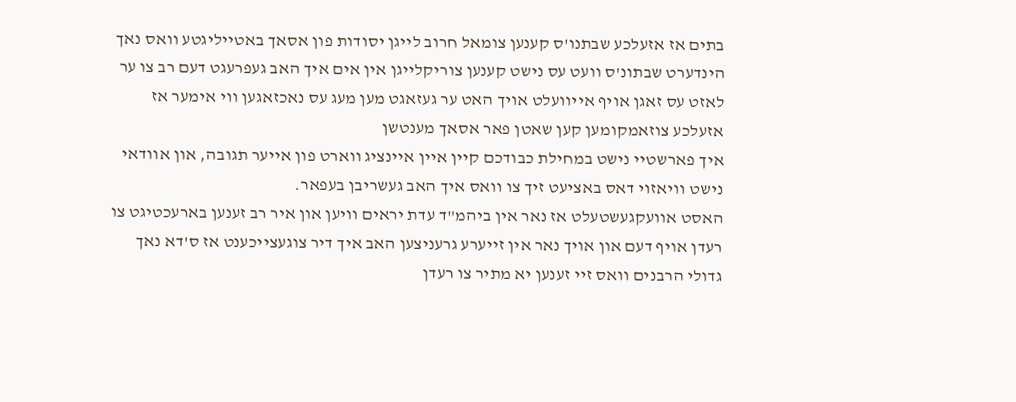בתים אז אזעלכע שבתנו'ס קענען צומאל חרוב לייגן יסודות פון אסאך באטייליגטע וואס נאך הינדערט שבתונ'ס וועט עס נישט קענען צוריקלייגן אין אים איך האב געפרעגט דעם רב צו ער לאזט עס זאגן אויף אייוועלט אויך האט ער געזאגט מען מעג עס נאכזאגען ווי אימער אז אזעלכע צוזאמקומען קען שאטן פאר אסאך מענטשן
איך פארשטיי נישט במחילת כבודכם קיין איין איינציג ווארט פון אייער תגובה, און אוודאי נישט וויאזוי דאס באציעט זיך צו וואס איך האב געשריבן בעפאר.
האסט אוועקגעשטעלט אז נאר אין ביהמ"ד עדת יראים וויען און איר רב זענען בארעכטיגט צו רעדן אויף דעם און אויך נאר אין זייערע גרעניצען האב איך דיר צוגעצייכענט אז ס'דא נאך גדולי הרבנים וואס זיי זענען יא מתיר צו רעדן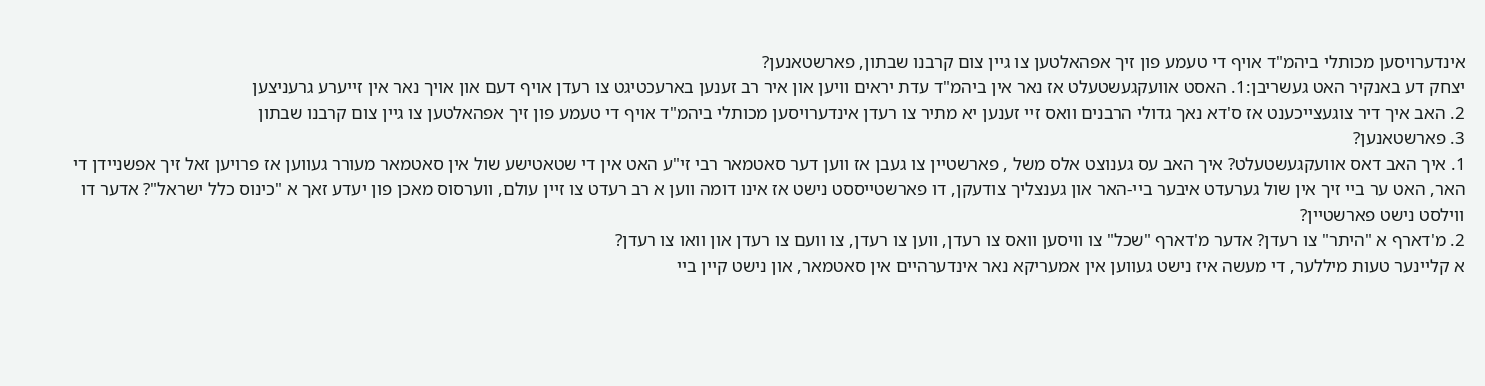אינדערויסען מכותלי ביהמ"ד אויף די טעמע פון זיך אפהאלטען צו גיין צום קרבנו שבתון, פארשטאנען?
יצחק דע באנקיר האט געשריבן:1. האסט אוועקגעשטעלט אז נאר אין ביהמ"ד עדת יראים וויען און איר רב זענען בארעכטיגט צו רעדן אויף דעם און אויך נאר אין זייערע גרעניצען
2. האב איך דיר צוגעצייכענט אז ס'דא נאך גדולי הרבנים וואס זיי זענען יא מתיר צו רעדן אינדערויסען מכותלי ביהמ"ד אויף די טעמע פון זיך אפהאלטען צו גיין צום קרבנו שבתון
3. פארשטאנען?
1. איך האב דאס אוועקגעשטעלט? איך האב עס גענוצט אלס משל , פארשטיין צו געבן אז ווען דער סאטמאר רבי זי"ע האט אין די שטאטישע שול אין סאטמאר מעורר געווען אז פרויען זאל זיך אפשניידן די האר, האט ער ביי זיך אין שול גערעדט איבער ביי-האר און גענצליך צודעקן, דו פארשטייססט נישט אז אינו דומה ווען א רב רעדט צו זיין עולם, ווערסוס מאכן פון יעדע זאך א "כינוס כלל ישראל"? אדער דו ווילסט נישט פארשטיין?
2. מ'דארף א "היתר" צו רעדן? אדער מ'דארף "שכל" צו וויסען וואס צו רעדן, ווען צו רעדן, צו וועם צו רעדן און וואו צו רעדן?
א קליינער טעות מיללער, די מעשה איז נישט געווען אין אמעריקא נאר אינדערהיים אין סאטמאר, און נישט קיין ביי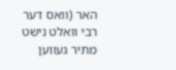האר (וואס דער רבי וואלט נישט מתיר געווען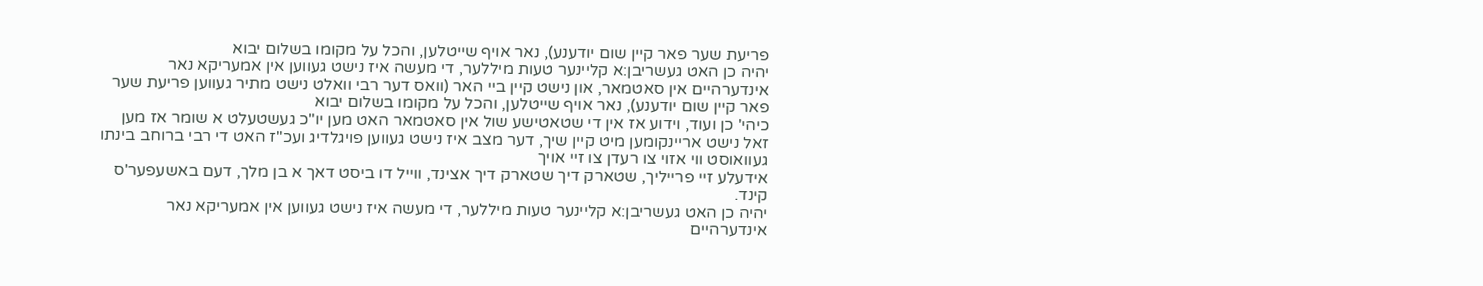פריעת שער פאר קיין שום יודענע), נאר אויף שייטלען, והכל על מקומו בשלום יבוא
יהיה כן האט געשריבן:א קליינער טעות מיללער, די מעשה איז נישט געווען אין אמעריקא נאר אינדערהיים אין סאטמאר, און נישט קיין ביי האר (וואס דער רבי וואלט נישט מתיר געווען פריעת שער פאר קיין שום יודענע), נאר אויף שייטלען, והכל על מקומו בשלום יבוא
כיהי' כן ועוד, וידוע אז אין די שטאטישע שול אין סאטמאר האט מען יו"כ געשטעלט א שומר אז מען זאל נישט אריינקומען מיט קיין שיך, דער מצב איז נישט געווען פויגלדיג ועכ"ז האט די רבי ברוחב בינתו געוואוסט ווי אזוי צו רעדן צו זיי אויך
אידעלע זיי פרייליך, שטארק דיך שטארק דיך אצינד, ווייל דו ביסט דאך א בן מלך, דעם באשעפער'ס קינד.
יהיה כן האט געשריבן:א קליינער טעות מיללער, די מעשה איז נישט געווען אין אמעריקא נאר אינדערהיים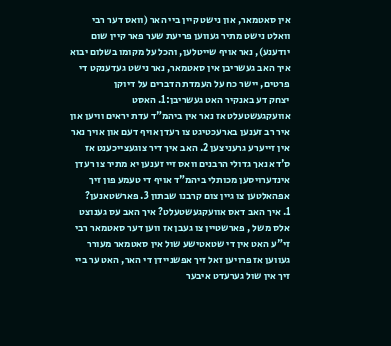אין סאטמאר, און נישט קיין ביי האר (וואס דער רבי וואלט נישט מתיר געווען פריעת שער פאר קיין שום יודענע), נאר אויף שייטלען, והכל על מקומו בשלום יבוא
איך האב געשריבן אין סאטמאר, נאר נישט געדענקט די פרטים, יישר כח על העמדת הדברים על דיוקן
יצחק דע באנקיר האט געשריבן:1. האסט אוועקגעשטעלט אז נאר אין ביהמ"ד עדת יראים וויען און איר רב זענען בארעכטיגט צו רעדן אויף דעם און אויך נאר אין זייערע גרעניצען 2. האב איך דיר צוגעצייכענט אז ס'דא נאך גדולי הרבנים וואס זיי זענען יא מתיר צו רעדן אינדערויסען מכותלי ביהמ"ד אויף די טעמע פון זיך אפהאלטען צו גיין צום קרבנו שבתון 3. פארשטאנען?
1. איך האב דאס אוועקגעשטעלט? איך האב עס גענוצט אלס משל , פארשטיין צו געבן אז ווען דער סאטמאר רבי זי"ע האט אין די שטאטישע שול אין סאטמאר מעורר געווען אז פרויען זאל זיך אפשניידן די האר, האט ער ביי זיך אין שול גערעדט איבער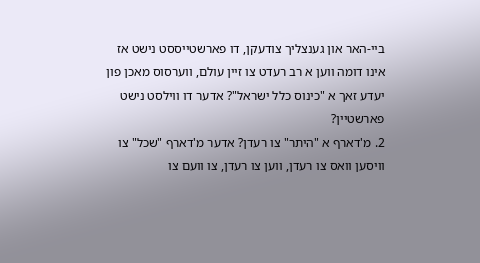ביי-האר און גענצליך צודעקן, דו פארשטייססט נישט אז אינו דומה ווען א רב רעדט צו זיין עולם, ווערסוס מאכן פון יעדע זאך א "כינוס כלל ישראל"? אדער דו ווילסט נישט פארשטיין?
2. מ'דארף א "היתר" צו רעדן? אדער מ'דארף "שכל" צו וויסען וואס צו רעדן, ווען צו רעדן, צו וועם צו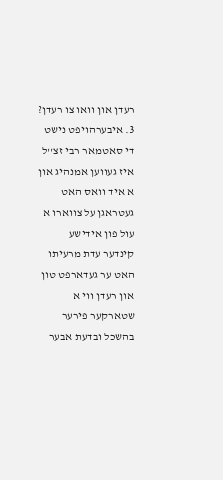רעדן און וואו צו רעדן?
3. איבערהויפט נישט
די סאטמאר רבי זצ''ל איז געווען אמנהיג און א איד וואס האט געטראגן על צווארו א עול פון אידישע קינדער עדת מרעיתו האט ער געדארפט טון און רעדן ווי א שטארקער פירער בהשכל ובדעת אבער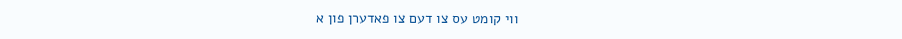ווי קומט עס צו דעם צו פאדערן פון א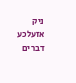ניק אזעלכע דברים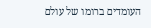העומדים ברומו של עולם